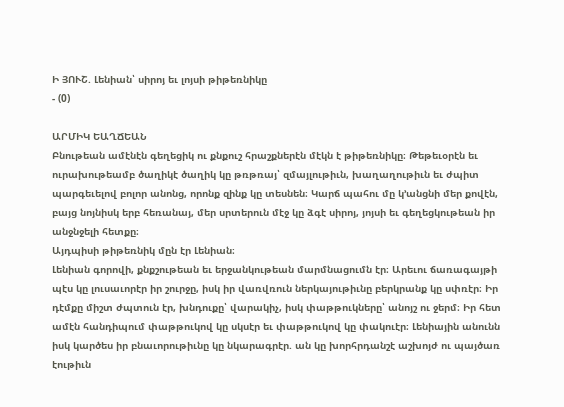Ի ՅՈՒՇ. Լենիան՝ սիրոյ եւ լոյսի թիթեռնիկը
- (0)

ԱՐՄԻԿ ԵԱՂՃԵԱՆ
Բնութեան ամէնէն գեղեցիկ ու քնքուշ հրաշքներէն մէկն է թիթեռնիկը։ Թեթեւօրէն եւ ուրախութեամբ ծաղիկէ ծաղիկ կը թռթռայ՝ զմայլութիւն, խաղաղութիւն եւ ժպիտ պարգեւելով բոլոր անոնց, որոնք զինք կը տեսնեն։ Կարճ պահու մը կ’անցնի մեր քովէն, բայց նոյնիսկ երբ հեռանայ, մեր սրտերուն մէջ կը ձգէ սիրոյ, յոյսի եւ գեղեցկութեան իր անջնջելի հետքը։
Այդպիսի թիթեռնիկ մըն էր Լենիան։
Լենիան գորովի, քնքշութեան եւ երջանկութեան մարմնացումն էր։ Արեւու ճառագայթի պէս կը լուսաւորէր իր շուրջը, իսկ իր վառվռուն ներկայութիւնը բերկրանք կը սփռէր։ Իր դէմքը միշտ ժպտուն էր, խնդուքը՝ վարակիչ, իսկ փաթթուկները՝ անոյշ ու ջերմ։ Իր հետ ամէն հանդիպում փաթթուկով կը սկսէր եւ փաթթուկով կը փակուէր։ Լենիային անունն իսկ կարծես իր բնաւորութիւնը կը նկարագրէր. ան կը խորհրդանշէ աշխոյժ ու պայծառ էութիւն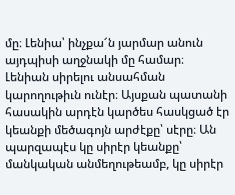մը։ Լենիա՝ ինչքա՜ն յարմար անուն այդպիսի աղջնակի մը համար։
Լենիան սիրելու անսահման կարողութիւն ունէր։ Այսքան պատանի հասակին արդէն կարծես հասկցած էր կեանքի մեծագոյն արժէքը՝ սէրը։ Ան պարզապէս կը սիրէր կեանքը՝ մանկական անմեղութեամբ, կը սիրէր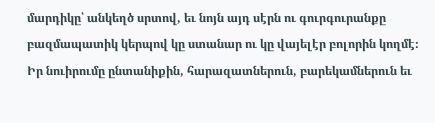մարդիկը՝ անկեղծ սրտով, եւ նոյն այդ սէրն ու գուրգուրանքը բազմապատիկ կերպով կը ստանար ու կը վայելէր բոլորին կողմէ։ Իր նուիրումը ընտանիքին, հարազատներուն, բարեկամներուն եւ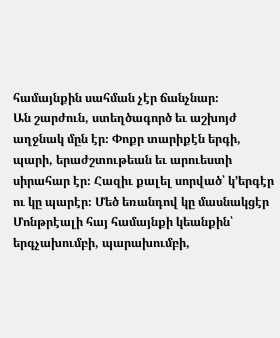համայնքին սահման չէր ճանչնար։
Ան շարժուն, ստեղծագործ եւ աշխոյժ աղջնակ մըն էր։ Փոքր տարիքէն երգի, պարի, երաժշտութեան եւ արուեստի սիրահար էր։ Հազիւ քալել սորված՝ կ’երգէր ու կը պարէր։ Մեծ եռանդով կը մասնակցէր Մոնթրէալի հայ համայնքի կեանքին՝ երգչախումբի, պարախումբի,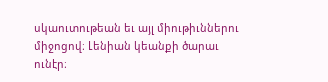սկաուտութեան եւ այլ միութիւններու միջոցով։ Լենիան կեանքի ծարաւ ունէր։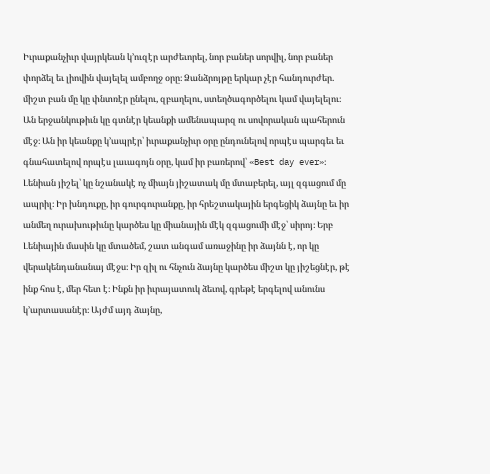Իւրաքանչիւր վայրկեան կ’ուզէր արժեւորել, նոր բաներ սորվիլ, նոր բաներ փորձել եւ լիովին վայելել ամբողջ օրը։ Ձանձրոյթը երկար չէր հանդուրժեր. միշտ բան մը կը փնտռէր ընելու, զբաղելու, ստեղծագործելու կամ վայելելու։ Ան երջանկութիւն կը գտնէր կեանքի ամենապարզ ու սովորական պահերուն մէջ։ Ան իր կեանքը կ’ապրէր՝ իւրաքանչիւր օրը ընդունելով որպէս պարգեւ եւ գնահատելով որպէս լաւագոյն օրը, կամ իր բառերով՝ «Best day ever»։
Լենիան յիշել՝ կը նշանակէ ոչ միայն յիշատակ մը մտաբերել, այլ զգացում մը ապրիլ։ Իր խնդուքը, իր գուրգուրանքը, իր հրեշտակային երգեցիկ ձայնը եւ իր անմեղ ուրախութիւնը կարծես կը միանային մէկ զգացումի մէջ՝ սիրոյ։ Երբ Լենիային մասին կը մտածեմ, շատ անգամ առաջինը իր ձայնն է, որ կը վերակենդանանայ մէջս։ Իր զիլ ու հնչուն ձայնը կարծես միշտ կը յիշեցնէր, թէ ինք հոս է, մեր հետ է։ Ինքն իր իւրայատուկ ձեւով, գրեթէ երգելով անունս կ’արտասանէր։ Այժմ այդ ձայնը,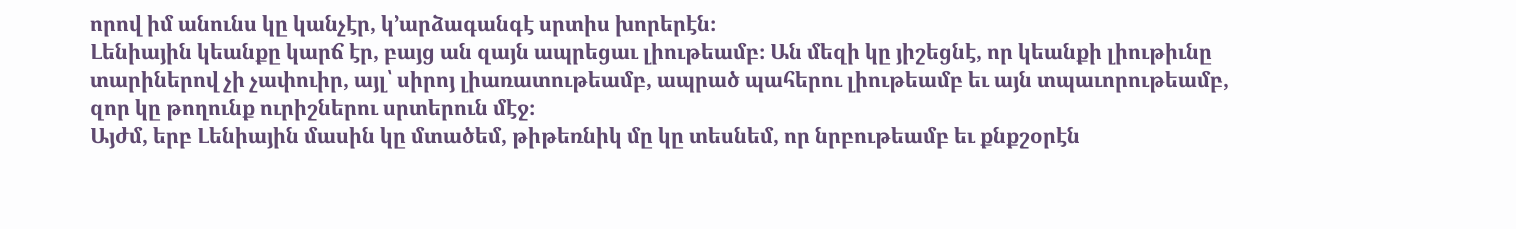որով իմ անունս կը կանչէր, կ’արձագանգէ սրտիս խորերէն։
Լենիային կեանքը կարճ էր, բայց ան զայն ապրեցաւ լիութեամբ։ Ան մեզի կը յիշեցնէ, որ կեանքի լիութիւնը տարիներով չի չափուիր, այլ՝ սիրոյ լիառատութեամբ, ապրած պահերու լիութեամբ եւ այն տպաւորութեամբ, զոր կը թողունք ուրիշներու սրտերուն մէջ։
Այժմ, երբ Լենիային մասին կը մտածեմ, թիթեռնիկ մը կը տեսնեմ, որ նրբութեամբ եւ քնքշօրէն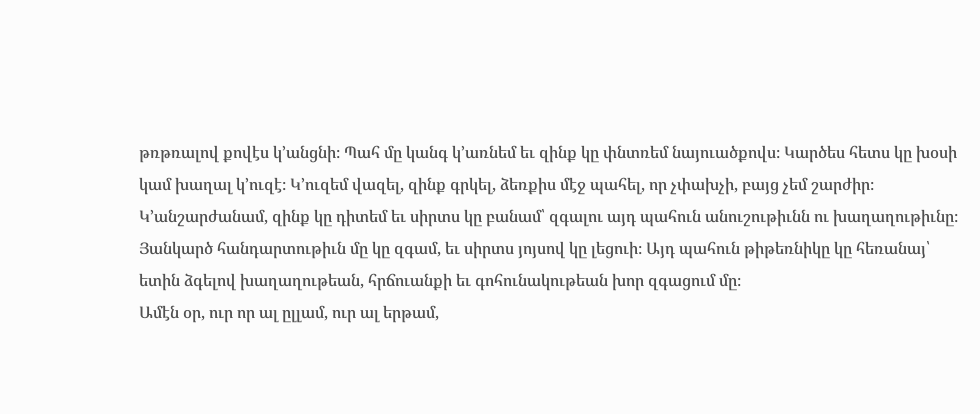թռթռալով քովէս կ’անցնի։ Պահ մը կանգ կ’առնեմ եւ զինք կը փնտռեմ նայուածքովս։ Կարծես հետս կը խօսի կամ խաղալ կ’ուզէ։ Կ’ուզեմ վազել, զինք գրկել, ձեռքիս մէջ պահել, որ չփախչի, բայց չեմ շարժիր։ Կ’անշարժանամ, զինք կը դիտեմ եւ սիրտս կը բանամ՝ զգալու այդ պահուն անուշութիւնն ու խաղաղութիւնը։
Յանկարծ հանդարտութիւն մը կը զգամ, եւ սիրտս յոյսով կը լեցուի։ Այդ պահուն թիթեռնիկը կը հեռանայ՝ ետին ձգելով խաղաղութեան, հրճուանքի եւ գոհունակութեան խոր զգացում մը։
Ամէն օր, ուր որ ալ ըլլամ, ուր ալ երթամ,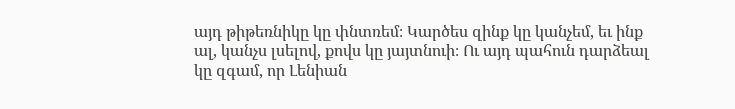այդ թիթեռնիկը կը փնտռեմ։ Կարծես զինք կը կանչեմ, եւ ինք ալ, կանչս լսելով, քովս կը յայտնուի։ Ու այդ պահուն դարձեալ կը զգամ, որ Լենիան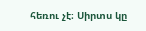հեռու չէ։ Սիրտս կը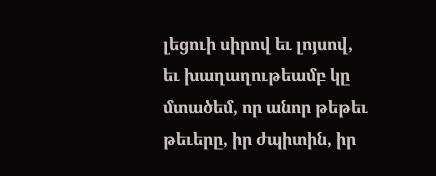լեցուի սիրով եւ լոյսով, եւ խաղաղութեամբ կը մտածեմ, որ անոր թեթեւ թեւերը, իր ժպիտին, իր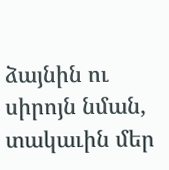ձայնին ու սիրոյն նման, տակաւին մեր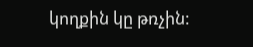կողքին կը թռչին: